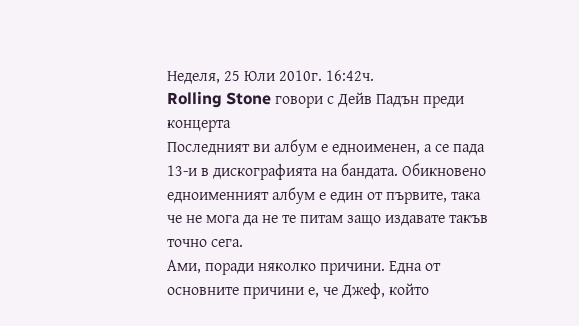Неделя, 25 Юли 2010г. 16:42ч.
Rolling Stone говори с Дейв Падън преди концерта
Последният ви албум е едноименен, а се пада 13-и в дискографията на бандата. Обикновено едноименният албум е един от първите, така че не мога да не те питам защо издавате такъв точно сега.
Ами, поради няколко причини. Една от основните причини е, че Джеф, който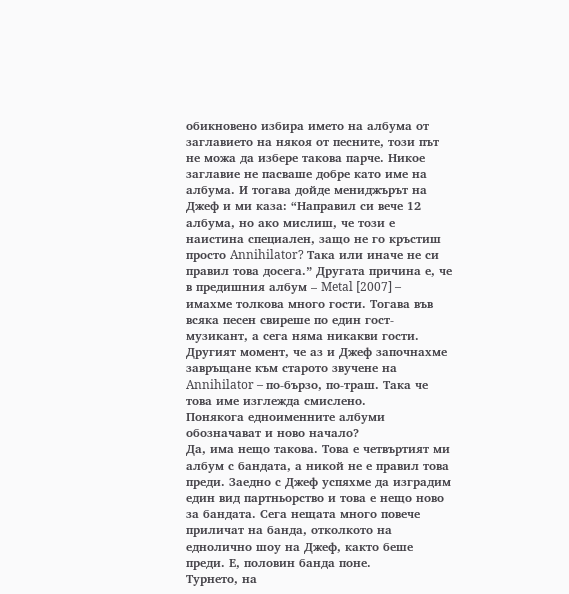обикновено избира името на албума от заглавието на някоя от песните, този път не можа да избере такова парче. Никое заглавие не пасваше добре като име на албума. И тогава дойде мениджърът на Джеф и ми каза: “Направил си вече 12 албума, но ако мислиш, че този е наистина специален, защо не го кръстиш просто Annihilator? Така или иначе не си правил това досега.” Другата причина е, че в предишния албум – Metal [2007] – имахме толкова много гости. Тогава във всяка песен свиреше по един гост-музикант, а сега няма никакви гости. Другият момент, че аз и Джеф започнахме завръщане към старото звучене на Annihilator – по-бързо, по-траш. Така че това име изглежда смислено.
Понякога едноименните албуми обозначават и ново начало?
Да, има нещо такова. Това е четвъртият ми албум с бандата, а никой не е правил това преди. Заедно с Джеф успяхме да изградим един вид партньорство и това е нещо ново за бандата. Сега нещата много повече приличат на банда, отколкото на еднолично шоу на Джеф, както беше преди. Е, половин банда поне.
Турнето, на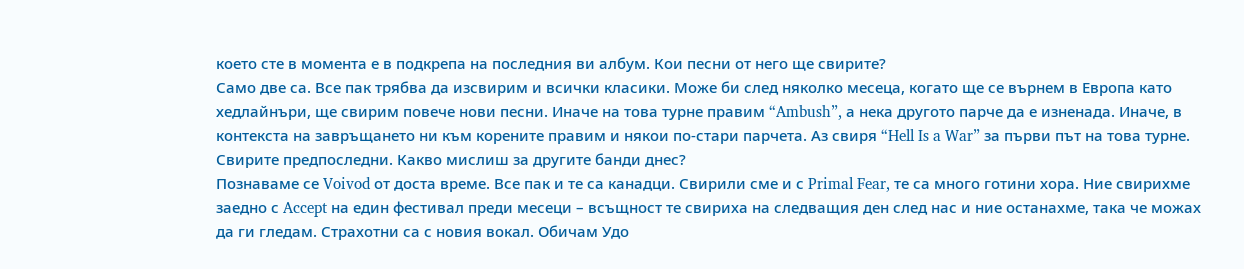което сте в момента е в подкрепа на последния ви албум. Кои песни от него ще свирите?
Само две са. Все пак трябва да изсвирим и всички класики. Може би след няколко месеца, когато ще се върнем в Европа като хедлайнъри, ще свирим повече нови песни. Иначе на това турне правим “Ambush”, а нека другото парче да е изненада. Иначе, в контекста на завръщането ни към корените правим и някои по-стари парчета. Аз свиря “Hell Is a War” за първи път на това турне.
Свирите предпоследни. Какво мислиш за другите банди днес?
Познаваме се Voivod от доста време. Все пак и те са канадци. Свирили сме и с Primal Fear, те са много готини хора. Ние свирихме заедно с Accept на един фестивал преди месеци – всъщност те свириха на следващия ден след нас и ние останахме, така че можах да ги гледам. Страхотни са с новия вокал. Обичам Удо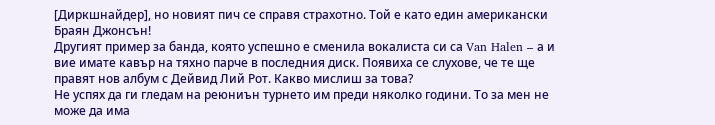[Диркшнайдер], но новият пич се справя страхотно. Той е като един американски Браян Джонсън!
Другият пример за банда, която успешно е сменила вокалиста си са Van Halen – а и вие имате кавър на тяхно парче в последния диск. Появиха се слухове, че те ще правят нов албум с Дейвид Лий Рот. Какво мислиш за това?
Не успях да ги гледам на реюниън турнето им преди няколко години. То за мен не може да има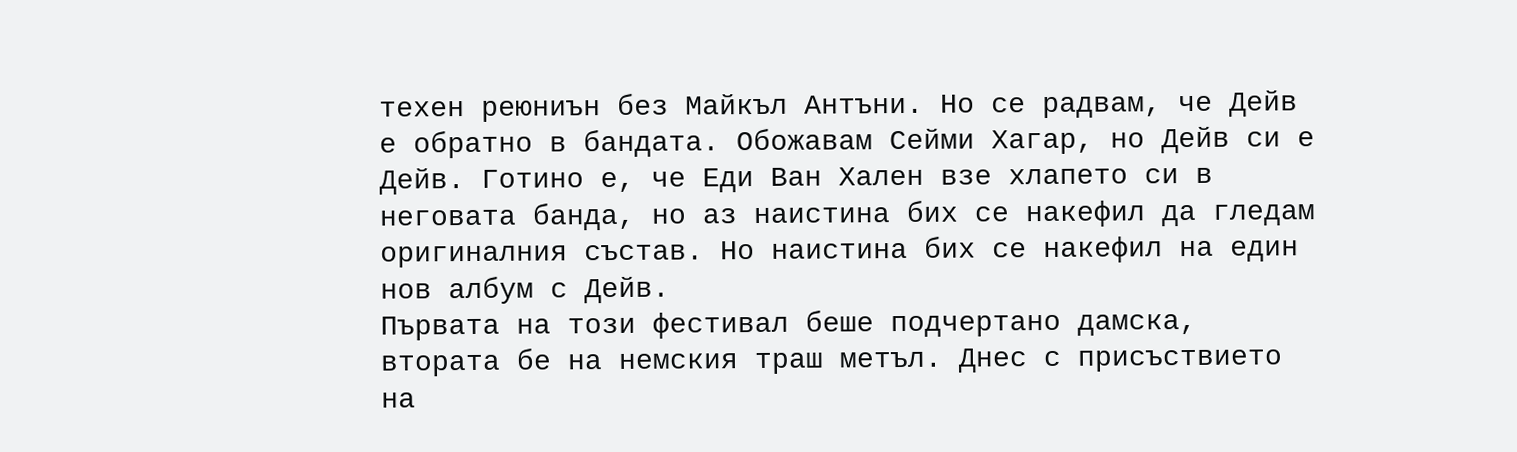техен реюниън без Майкъл Антъни. Но се радвам, че Дейв е обратно в бандата. Обожавам Сейми Хагар, но Дейв си е Дейв. Готино е, че Еди Ван Хален взе хлапето си в неговата банда, но аз наистина бих се накефил да гледам оригиналния състав. Но наистина бих се накефил на един нов албум с Дейв.
Първата на този фестивал беше подчертано дамска, втората бе на немския траш метъл. Днес с присъствието на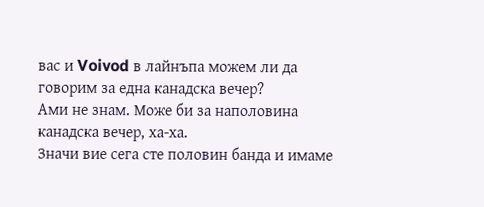вас и Voivod в лайнъпа можем ли да говорим за една канадска вечер?
Ами не знам. Може би за наполовина канадска вечер, ха-ха.
Значи вие сега сте половин банда и имаме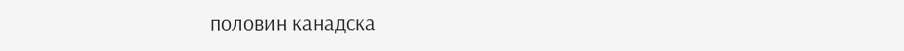половин канадска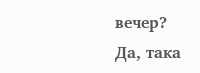вечер?
Да, така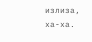излиза, ха-ха.